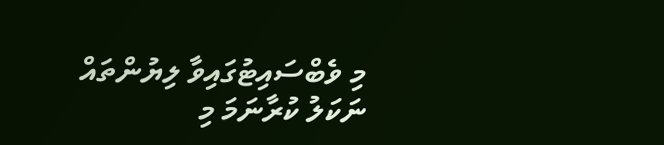މި ވެބްސައިޓުގައިވާ ލިޔުންތައް ނަކަލު ކުރާނަމަ މި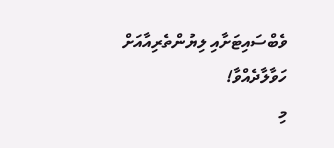ވެބްސައިޓަށާއި ލިޔުންތެރިއާއަށް ހަވާލާދެއްވާ!
މި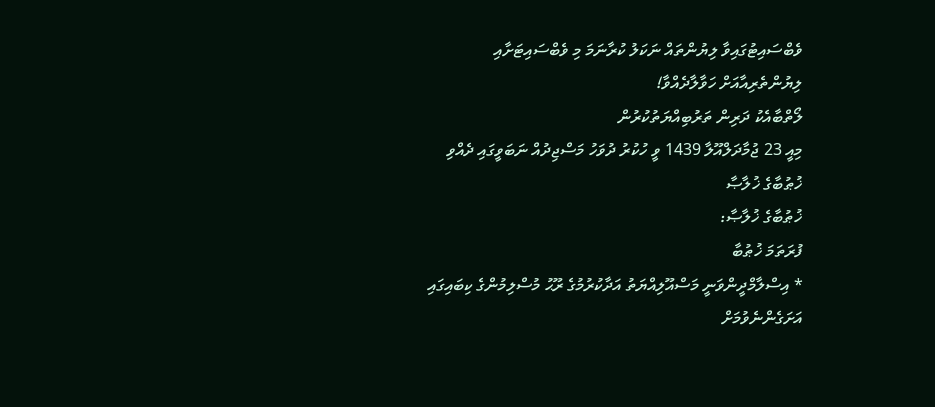ވެބްސައިޓުގައިވާ ލިޔުންތައް ނަކަލު ކުރާނަމަ މި ވެބްސައިޓަށާއި ލިޔުންތެރިއާއަށް ހަވާލާދެއްވާ!
ލޯތްބާއެކު ދަރިން ތަރުބިއްޔަތުކުރުން
މިއީ 23 ޖުމާދަލްއޫލާ 1439 ވީ ހުކުރު ދުވަހު މަސްޖިދުއް ނަބަވީގައި ދެއްވި ޚުޠުބާގެ ޚުލާޞާ
ޚުޠުބާގެ ޚުލާޞާ:
ފުރަތަމަ ޚުޠުބާ
* އިސްލާމްދީންވަނީ މަސްއޫލިއްޔަތު އަދާކުރުމުގެ ރޫޙު މުސްލިމުންގެ ކިބައިގައި އަށަގެންނެވުމަށް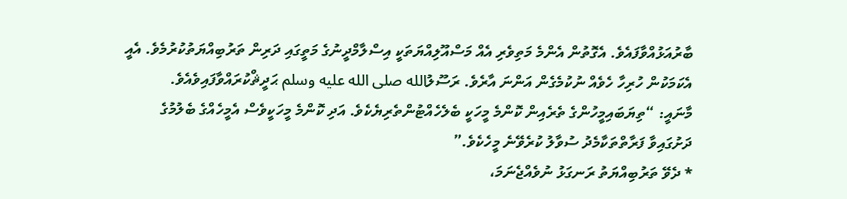ބާރުއަޅުއްވާފައެވެ. އެގޮތުން އެންމެ މަތިވެރި އެއް މަސްއޫލިއްޔަތަކީ އިސްލާމްދީނުގެ މަތީގައި ދަރިން ތަރުބިއްޔަތުކުރުމެވެ. އެއީ އެކަމަކުން ހުރިހާ ހެވެއް ނުކުމެގެން އަންނަ އާރެވެ. ރަސޫލުالله صلى الله عليه وسلم ޙަދީޘްކުރައްވާފައިވެއެވެ.
މާނައީ: “ތިޔަބައިމީހުންގެ ތެރެއިން ކޮންމެ މީހަކީ ބެލެހެއްޓުންތެރިޔެކެވެ. އަދި ކޮންމެ މީހަކީވެސް އެމީހެއްގެ ބެލުމުގެ ދަށުގައިވާ ފަރާތްތަކާމެދު ސުވާލު ކުރެވޭނެ މީހެކެވެ.”
* ދެވޭ ތަރުބިއްޔަތު ރަނގަޅު ނުވެއްޖެނަމަ،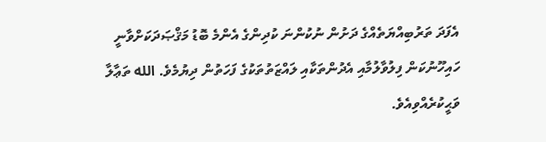އެފަދަ ތަރުބިއްޔަތެއްގެ ދަށުން ނުކުންނަ ކުދިންގެ އެންމެ ބޮޑު މަޤްޞަދަކަށްވާނީ ހައިހޫނުކަން ފިލުވާލުމާއި އެދުންތަކާއި ލައްޒަތުތަކުގެ ފަހަތުން ދިޔުމެވެ. الله ތަޢާލާ ވަޙީކުރެއްވިއެވެ.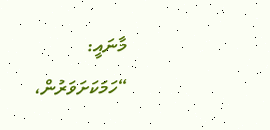މާނައީ: “ހަމަކަށަވަރުން،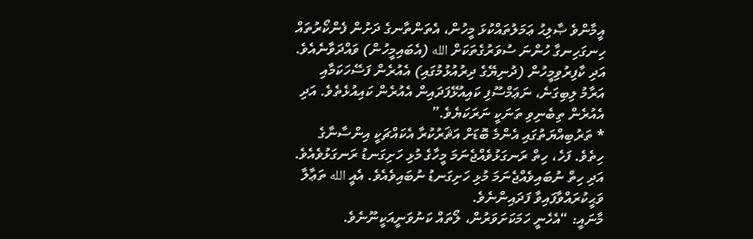އީމާންވެ ޞާލިޙު ޢަމަލުތައްކުޅަ މީހުން، އެތަންތާނގެ ދަށުން ފެންކޯރުތައް ހިނގަހިނގާ ހުންނަ ސުވަރުގެތަކަށް الله (އެބައިމީހުން) ވައްދަވާނެއެވެ. އަދި ކާފިރުވިމީހުން (ދުނިޔޭގެ ދިރުއުޅުމުގައި) އެއުރެން ފަސޭހަކަމާއި އަރާމު ލިބިގަނެ، ނަޢަމްސޫފި ކައިއުޅޭފަދައިން އެއުރެން ކައިއުޅެތެވެ. އަދި އެއުރެން ތިބެނިވި ތަނަކީ ނަރަކަޔެވެ.”
* ތަރުބިއްޔަތުގައި އެންމެ ބޮޑަށް އަޘަރުކުރާ އެކައްޗަކީ އިންސާނާގެ ހިތެވެ. ފަހެ، ހިތް ރަނގަޅުވެއްޖެނަމަ މީހާގެ މުޅި ހަށިގަނޑު ރަނގަޅުވެއެވެ. އަދި ހިތް ނުބައިވެއްޖެނަމަ މުޅި ހަށިގަނޑު ނުބައިވެއެވެ. އެއީ الله ތަޢާލާ ވަޙީކުރައްވާފައިވާ ފަދައިންނެވެ.
މާނައީ: “އެހެނީ ހަމަކަށަވަރުން، ލޯތައް ކަނުވަނީއަކީނޫނެވެ.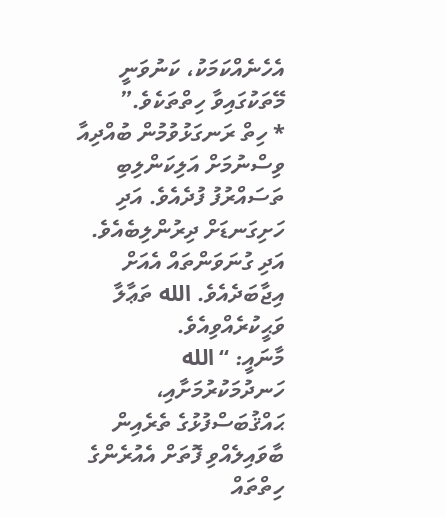އެހެނެއްކަމަކު، ކަނުވަނީ މޭތަކުގައިވާ ހިތްތަކެވެ.”
* ހިތް ރަނގަޅުވުމުން ބުއްދިއާ ވިސްނުމަށް އަލިކަންލިބި ތަސައްރުފު ފުދެއެވެ. އަދި ހަށިގަނޑަށް ދިރުންލިބެއެވެ. އަދި ގުނަވަންތައް އެއަށް އިޖާބަދެއެވެ. الله ތަޢާލާ ވަޙީކުރެއްވިއެވެ.
މާނައީ: “الله ހަނދުމަކުރުމަށާއި، ޙައްޤުބަސްފުޅުގެ ތެރެއިން ބާވައިލެއްވި ފޮތަށް އެއުރެންގެ ހިތްތައް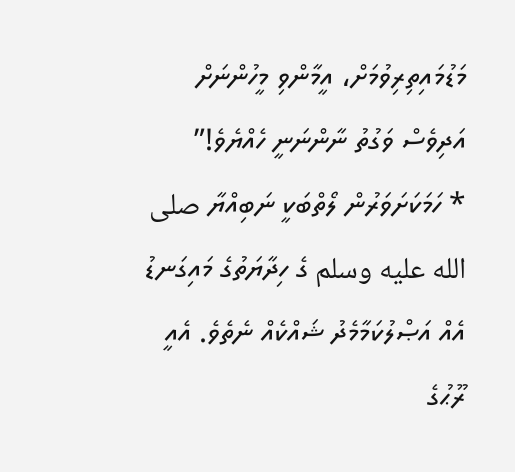މަޑުމައިތިރިވުމަށް، އީމާންވި މީހުންނަށް އަދިވެސް ވަގުތު ނާންނަނީ ހެއްޔެވެ!”
* ހަމަކަށަވަރުން ލޯތްބަކީ ނަބިއްޔާ صلى الله عليه وسلم ގެ ހިދާޔަތުގެ މައިގަނޑު އެއް އަޞްލުކަމާމެދު ޝައްކެއް ނެތެވެ. އެއީ ރޫޙުގެ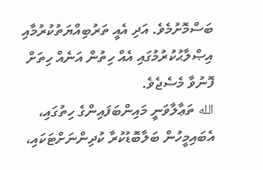ބަސްމޮށުމެވެ. އަދި އެއީ ތަރުބިއްޔަތުކުރުމާއި އިޞްލާޙުކުރުމުގައި އެއް ހިތުން އަނެއް ހިތަށް ފޮނުވާ މެސެޖެވެ.
الله ތަޢާލާވަނީ މައިންބަފައިންގެ ހިތުގައި، އެބައިމީހުން ބަލާބޮޑުކުރާ ކުދިންނަށްޓަކައި،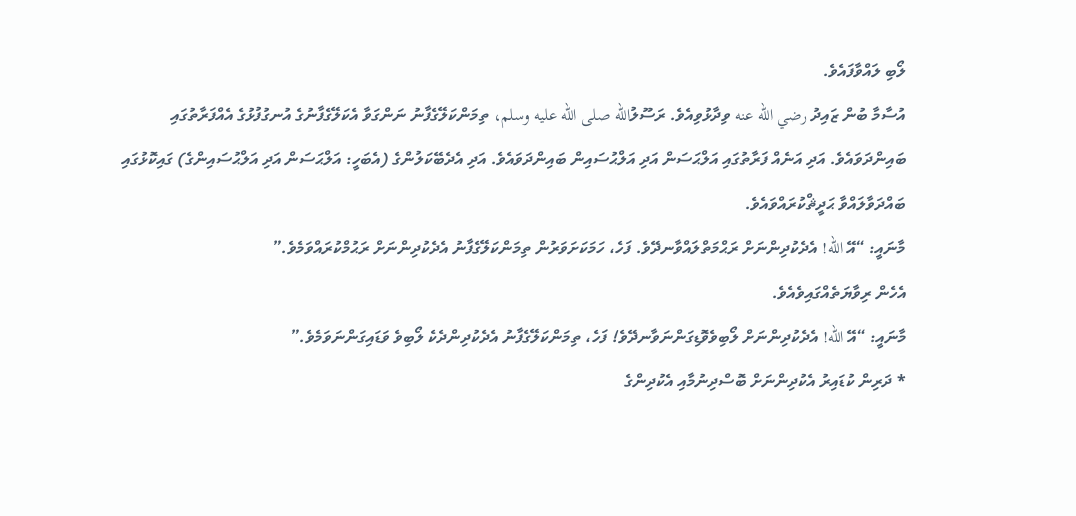ލޯބި ލައްވާފައެވެ.
އުސާމާ ބުން ޒައިދު رضي الله عنه ވިދާޅުވިއެވެ. ރަސޫލުالله صلى الله عليه وسلم، ތިމަންކަލޭގެފާނު ނަންގަވާ އެކަލޭގެފާނުގެ އުނގުފުޅުގެ އެއްފަރާތުގައި ބައިންދަވައެވެ. އަދި އަނެއް ފަރާތުގައި އަލްޙަސަން އަދި އަލްޙުސައިން ބައިންދަވައެވެ. އަދި އެދެބޭކަލުންގެ (އެބަހީ: އަލްޙަސަން އަދި އަލްޙުސައިންގެ) ގައިކޮޅުގައި ބައްދަވާލައްވާ ޙަދީޘްކުރައްވައެވެ.
މާނައީ: “އޭ الله! އެދެކުދިންނަށް ރަޙްމަތްލައްވާނދޭވެ. ފަހެ، ހަމަކަށަވަރުން ތިމަންކަލޭގެފާނު އެދެކުދިންނަށް ރަޙުމްކުރައްވަމެވެ.”
އެހެން ރިވާޔަތެއްގައިވެއެވެ.
މާނައީ: “އޭ الله! އެދެކުދިންނަށް ލޯބިވެވޮޑިގަންނަވާނދޭވެ! ފަހެ، ތިމަންކަލޭގެފާނު އެދެކުދިންދެކެ ލޯބިވެ ވަޑައިގަންނަވަމެވެ.”
* ދަރިން ކުޑައިރު އެކުދިންނަށް ބޮސްދިނުމާއި އެކުދިންގެ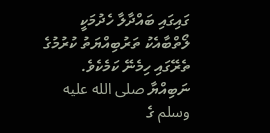ގައިގައި ބައްދާލާ ހެދުމަކީ ލޯތްބާއެކު ތަރުބިއްޔަތު ކުރުމުގެ ތެރޭގައި ހިމެނޭ ކަމެކެވެ. ނަބިއްޔާ صلى الله عليه وسلم ގެ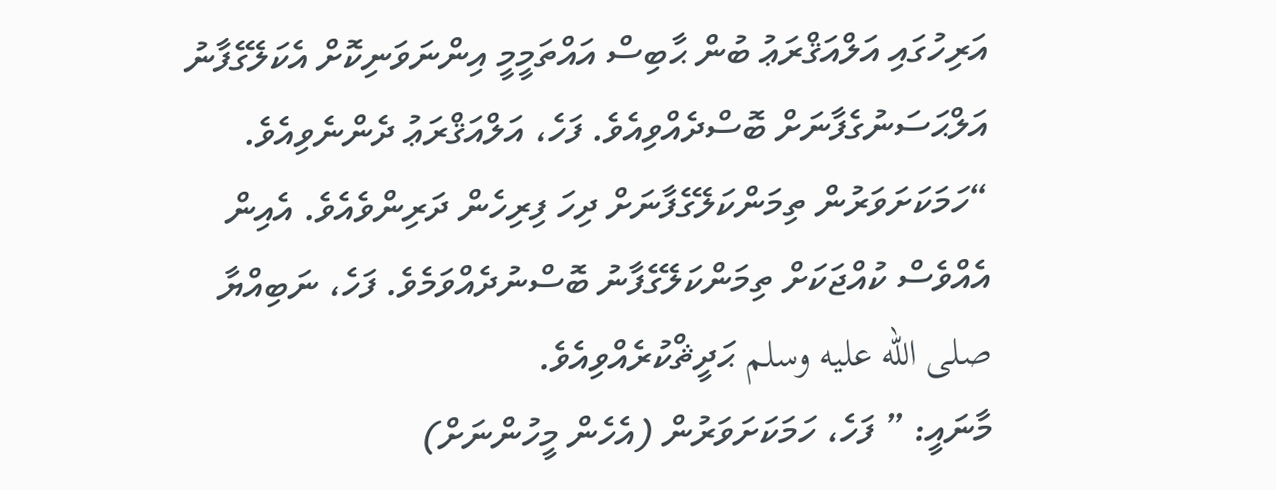އަރިހުގައި އަލްއަޤްރަޢު ބުން ޙާބިސް އައްތަމީމީ އިންނަވަނިކޮށް އެކަލޭގެފާނު އަލްޙަސަނުގެފާނަށް ބޮސްދެއްވިއެވެ. ފަހެ، އަލްއަޤްރަޢު ދެންނެވިއެވެ. “ހަމަކަށަވަރުން ތިމަންކަލޭގެފާނަށް ދިހަ ފިރިހެން ދަރިންވެއެވެ. އެއިން އެއްވެސް ކުއްޖަކަށް ތިމަންކަލޭގެފާނު ބޮސްނުދެއްވަމެވެ. ފަހެ، ނަބިއްޔާ صلى الله عليه وسلم ޙަދީޘްކުރެއްވިއެވެ.
މާނައީ: ” ފަހެ، ހަމަކަށަވަރުން (އެހެން މީހުންނަށް)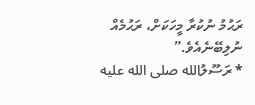ރަޙުމު ނުކުރާ މީހަކަށް، ރަޙުމެއް ނުލިބޭނެއެވެ.”
* ރަސޫލުالله صلى الله عليه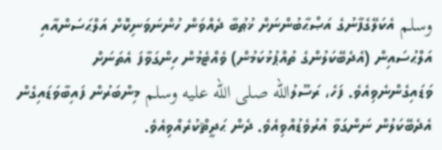وسلم އެކަލޭގެފާނުގެ އަޞްޙާބުންނަށް ޚުޠުބާ ދެއްވަން ހުންނަވަނިކޮށް އަލްޙަސަންއާއި އަލްޙުސައިން (އެދެބޭކަލުންގެ ތުއްޕުޅުކަމުން) ވެއްޓެމުން ހިންގަވާފަ އެތަނަށް ވަޑައިގެންނެވިއެވެ. ފަހެ، ރަސޫލުالله صلى الله عليه وسلم މިންބަރުން ފައިބާވަޑައިގެން އެދެބޭކަލުން ނަންގަވާ އުރުވެޑުއްވިއެވެ. ދެން ޙަދީޘްކުރެއްވިއެވެ.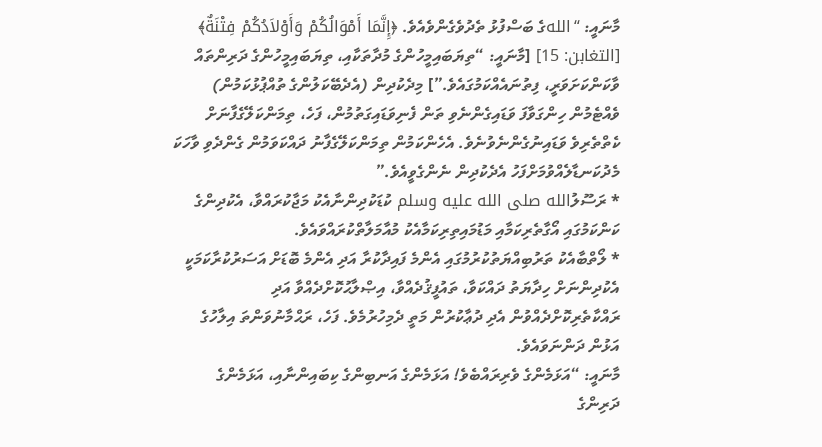މާނައީ: “اللهގެ ބަސްފުޅު ތެދުވެގެންވެއެވެ. ﴿إِنَّمَا أَمْوَالُكُمْ وَأَوْلاَدُكُمْ فِتْنَةٌ﴾ [التغابن: 15] [މާނައީ: “ތިޔަބައިމީހުންގެ މުދާތަކާއި، ތިޔަބައިމީހުންގެ ދަރިންތައް ވާކަންކަށަވަރީ، ފިތުނައެއްކަމުގައެވެ.”] މިދެކުދިން (އެދެބޭކަލުންގެ ތުއްޕުޅުކަމުން) ވެއްޓެމުން ހިންގަވާފަ ވަޑައިގެންނެވި ތަން ފެނިވަޑައިގަތުމުން، ފަހެ، ތިމަންކަލޭގެފާނަށް ކެތްތެރިވެ ވަޑައިނުގެންނެވުނެވެ. އެހެންކަމުން ތިމަންކަލޭގެފާނު ދައްކަވަމުން ގެންދެވި ވާހަކަ މެދުކަނޑާލެއްވުމަށްފަހު އެދެކުދިން ނެންގެވީއެވެ.”
* ރަސޫލުالله صلى الله عليه وسلم ކުޑަކުދިންނާއެކު މަޖާކުރައްވާ، އެކުދިންގެ ކަންކަމުގައި އޯގާތެރިކަމާއި މަޑުމައިތިރިކަމާއެކު މުއާމަލާތްކުރައްވައެވެ.
* ލޯތްބާއެކު ތަރުބިއްޔަތުކުރުމުގައި އެންމެ ފައިދާކުރާ އަދި އެންމެ ބޮޑަށް އަސަރުކުރާކަމަކީ އެކުދިންނަށް ހިދާޔަތު ދައްކަވާ، ތައުފީޤުދެއްވާ، އިޞްލާޙުކޮށްދެއްވާ އަދި ރައްކާތެރިކޮށްދެއްވުން އެދި ދުޢާކުރުން މަތީ ދެމިހުރުމެވެ. ފަހެ، ރަޙްމާނުވަންތަ އިލާހުގެ އަޅުން ދަންނަވައެވެ.
މާނައީ: “އަޅަމެންގެ ވެރިރައްބެވެ! އަޅަމެންގެ އަނބިންގެ ކިބައިންނާއި، އަޅަމެންގެ ދަރިންގެ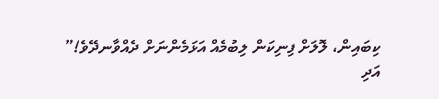ކިބައިން، ލޮލަށް ފިނިކަން ލިބުމެއް އަޅަމެންނަށް ދެއްވާނދޭވެ!”
އަދި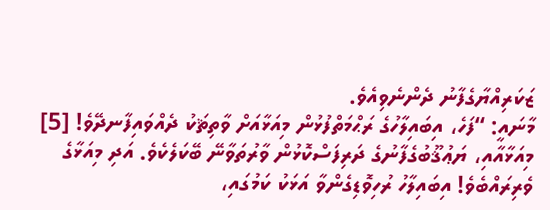ޒަކަރިއްޔާގެފާނު ދެންނެވިއެވެ.
މާނައީ: “ފަހެ، އިބައިލާހުގެ ރަޙްމަތްފުޅުން މިއަޅާއަށް ވާތިޘަކު ދެއްވައިފާނދޭވެ! [5] މިއަޅާއާއި، ޔަޢުޤޫބުގެފާނުގެ ދަރިފަސްކޮޅުން ވާރުތަވާނޭ ބޭކަލެކެވެ. އަދި މިއަޅާގެ ވެރިރައްބެވެ! އިބައިލާހު ރުހިވޮޑިގެންވާ އަޅަކު ކަމުގައި،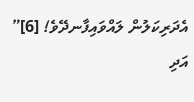އެދަރިކަލުން ލައްވައިފާނދޭވެ! [6]”
އަދި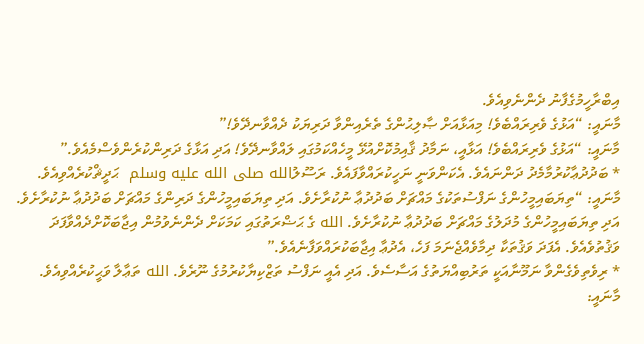އިބްރާހީމުގެފާނު ދެންނެވިއެވެ.
މާނައީ: “އަޅުގެ ވެރިރައްބެވެ! މިއަޅާއަށް ޞާލިޙުންގެ ތެރެއިންވާ ދަރިޔަކު ދެއްވާނދޭވެ!”
މާނައީ: “އަޅުގެ ވެރިރައްބެވެ! އަޅާއީ، ނަމާދު ޤާއިމުކޮށްއުޅޭ މީހެއްކަމުގައި ލައްވާނދޭވެ! އަދި އަޅާގެ ދަރިންކުރެންވެސްމެއެވެ.”
* ބަދުދުޢާކުރުމާމެދު ދަންނައެވެ. އެކަންވަނީ ނަހީކުރައްވާފައެވެ. ރަސޫލުالله صلى الله عليه وسلم  ޙަދީޘްކުރެއްވިއެވެ.
މާނައީ: “ތިޔަބައިމީހުންގެ ނަފްސުތަކުގެ މައްޗަށް ބަދުދުޢާ ނުކުރާށެވެ. އަދި ތިޔަބައިމީހުންގެ ދަރިންގެ މައްޗަށް ބަދުދުޢާ ނުކުރާށެވެ. އަދި ތިޔަބައިމީހުންގެ މުދަލުގެ މައްޗަށް ބަދުދުޢާ ނުކުރާށެވެ. الله ގެ ޙަޟްރަތުގައި ކަމަކަށް ދެންނެވުމުން އިޖާބަކޮށްދެއްވާފަދަ ވަޤުތުވެއެވެ. އެފަދަ ވަޤުތަކާ ދިމާވެއްޖެނަމަ ފަހެ، އެދުޢާ އިޖާބަކުރައްވަފާނެއެވެ.”
* ރިވެތިވެގެންވާ ނަމޫނާއަކީ ތަރުބިއްޔަތުގެ އަސާސެވެ. އަދި އެއީ ނަފްސު ތަޒްކިޔާކުރުމުގެ ނޫރެވެ. الله ތަޢާލާ ވަޙީކުރެއްވިއެވެ.
މާނައީ: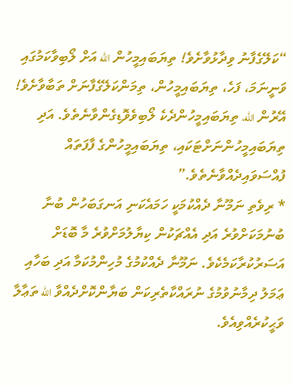“ކަލޭގެފާނު ވިދާޅުވާށެވެ! ތިޔަބައިމީހުން الله އަށް ލޯބިވާކަމުގައި ވަނީނަމަ، ފަހެ، ތިޔަބައިމީހުން، ތިމަންކަލޭގެފާނަށް ތަބާވާށެވެ! އޭރުން الله، ތިޔަބައިމީހުންދެކެ ލޯބިވެވޮޑިގެންވާނެތެވެ. އަދި ތިޔަބައިމީހުންނަށްޓަކައި، ތިޔަބައިމީހުންގެ ފާފަތައް ފުއްސަވައިދެއްވާނެތެވެ.”
* ރިވެތި ނަމޫނާ ދެއްކުމަކީ ހަމައެކަނި އަނގަބަހުން ބުނާ ބުނުމަކަށްވުރެ އަދި އެއްޗަކުން ކިޔާލުމަށްވުރެ މާ ބޮޑަށް އަސަރުކުރާކަމެކެވެ. ނަމޫނާ ދެއްކުމުގެ މުހިންމުކަމާ އަދި ބަހާއި ޢަމަލު ދިމާނުވުމުގެ ނުރައްކާތެރިކަން ބަޔާންކޮށްދެއްވާ الله ތަޢާލާ ވަޙީކުރެއްވިއެވެ.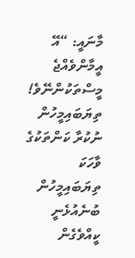މާނައީ: “އޭ އީމާންވެއްޖެ މީސްތަކުންނޭވެ! ތިޔަބައިމީހުން ނުކުރާ ކަންތަކުގެ ވާހަކަ ތިޔަބައިމީހުން ބުނެއުޅެނީ ކީއްވެގެން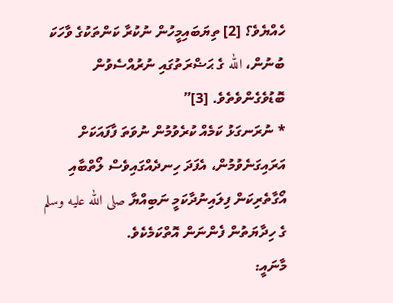ހެއްޔެވެ؟ [2] ތިޔަބައިމީހުން ނުކުރާ ކަންތަކުގެ ވާހަކަ ބުނުން، الله ގެ ޙަޟްރަތުގައި ނުރުއްސެވުން ބޮޑުވެގެންވެތެވެ. [3]”
* ނުރަނގަޅު ކަމެއް ކުރެވުމުން ނުވަތަ ފާފައަކަށް އަރައިގަނެވުމުން، އެފަދަ ހިނދެއްގައިވެސް ލޯތްބާއި އޯގާތެރިކަން ފިލައިނުދާކަމީ ނަބިއްޔާ صلى الله عليه وسلم  ގެ ހިދާޔަތުން ފެންނަން އޮތްކަމެކެވެ.
މާނައީ: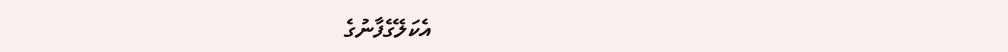އެކަލޭގެފާނުގެ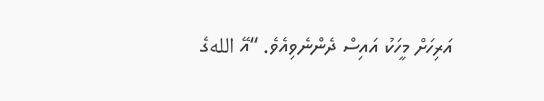އަރިހަށް މީހަކު އައިސް ދެންނެވިއެވެ. “އޭ اللهގެ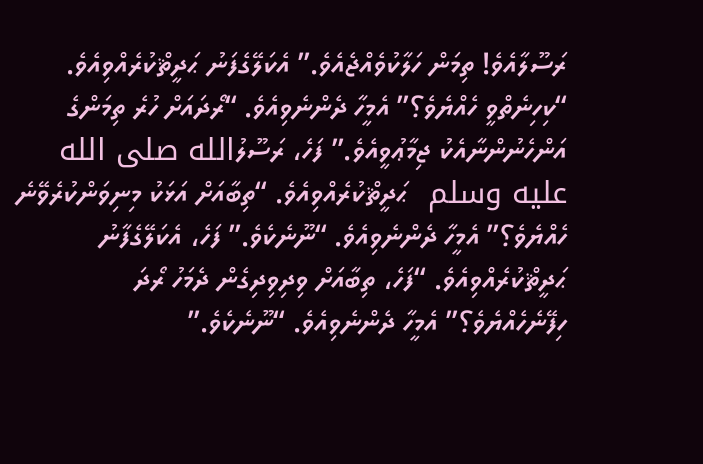ރަސޫލާއެވެ! ތިމަން ހަލާކުވެއްޖެއެވެ.” އެކަލޭގެފަނު ޙަދީޘްކުރެއްވިއެވެ. “ކިހިނެތްވީ ހެއްޔެވެ؟” އެމީހާ ދެންނެވިއެވެ. “ރޯދައަށް ހުރެ ތިމަންގެ އަންހެނުންނާއެކު ޖިމާޢުވީއެވެ.” ފަހެ، ރަސޫލުالله صلى الله عليه وسلم  ޙަދީޘްކުރެއްވިއެވެ. “ތިބާއަށް އަޅަކު މިނިވަންކުރެވޭނެ ހެއްޔެވެ؟” އެމީހާ ދެންނެވިއެވެ. “ނޫނެކެވެ.” ފަހެ، އެކަލޭގެފާނު ޙަދީޘްކުރެއްވިއެވެ. “ފަހެ، ތިބާއަށް ވިދިވިދިގެން ދެމަހު ރޯދަ ހިފޭނެހެއްޔެވެ؟” އެމީހާ ދެންނެވިއެވެ. “ނޫނެކެވެ.”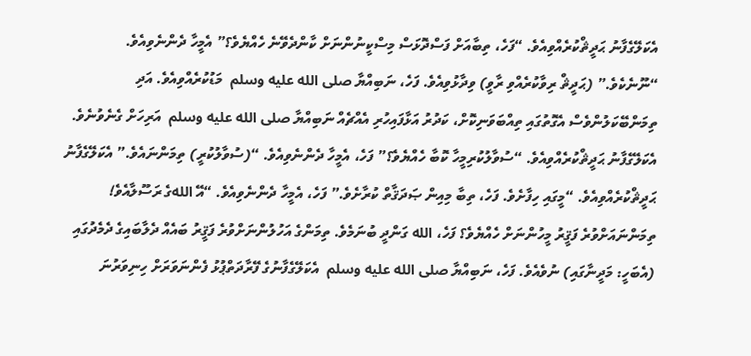އެކަލޭގެފާނު ޙަދީޘްކުރެއްވިއެވެ. “ފަހެ، ތިބާއަށް ފަސްދޮޅަސް މިސްކީނުންނަށް ކާންދެވޭނެ ހެއްޔެވެ؟” އެމީހާ ދެންނެވިއެވެ. “ނޫނެކެވެ.” (ޙަދީޘް ރިވާކުރެއްވި ރާވީ) ވިދާޅުވިއެވެ. ފަހެ، ނަބިއްޔާ صلى الله عليه وسلم  މަޑުކުރެއްވިއެވެ. އަދި ތިމަންބޭކަލުންވެސް އެގޮތުގައި ތިއްބަވަނިކޮށް، ކަދުރު އަޅާފައިހުރި އެއްޗެއް ނަބިއްޔާ صلى الله عليه وسلم  އަރިހަށް ގެނެވުނެވެ. އެކަލޭގެފާނު ޙަދީޘްކުރެއްވިއެވެ. “ސުވާލުކުރިމީހާ ކޮބާ ހެއްޔެވެ؟” ފަހެ، އެމީހާ ދެންނެވިއެވެ. “(ސުވާލުކުރީ) ތިމަންނައެވެ.” އެކަލޭގެފާނު ޙަދީޘްކުރެއްވިއެވެ. “މީގައި ހިފާށެވެ. ފަހެ، ތިބާ މިއިން ޞަދަޤާތް ކުރާށެވެ.” ފަހެ، އެމީހާ ދެންނެވިއެވެ. “އޭ اللهގެ ރަސޫލާއެވެ! ތިމަންނައަށްވުރެ ފަޤީރު މީހުންނަށް ހެއްޔެވެ؟ ފަހެ، الله ގަންދީ ބުނަމެވެ. ތިމަންގެ އަހުލުންނަށްވުރެ ފަޤީރު ބައެއް ދެލާބައިގެ ދެމެދުގައި (އެބަހީ: މަދީނާގައި) ނުވެއެވެ. ފަހެ، ނަބިއްޔާ صلى الله عليه وسلم  އެކަލޭގެފާނުގެ ފޭރާދަތްޕުޅު ފެންނަވަރަށް ހިނިވަރުނަ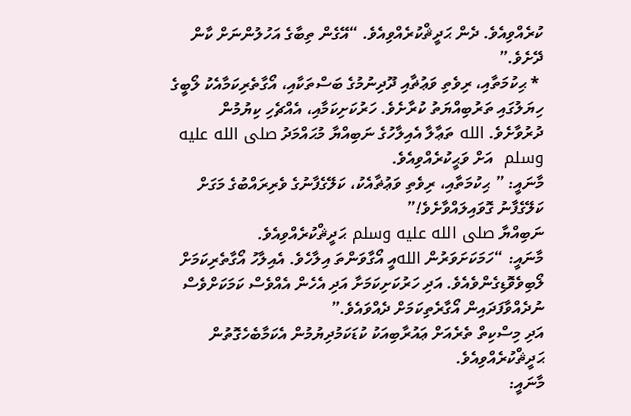ކުރެއްވިއެވެ. ދެން ޙަދީޘްކުރެއްވިއެވެ. “އޭގެން ތިބާގެ އަހުލުންނަށް ކާން ދޭށެވެ.”
 * ޙިކުމަތާއި، ރިވެތި ވަޢުޡާއި ދޫދިނުމުގެ ބަސްތަކާއި، އޯގާތެރިކަމާއެކު ލޯބީގެ ހިޔަލުގައި ތަރުބިއްޔަތު ކުރާށެވެ. ހަރުކަށިކަމާއި، އެއްޗެހި ކިޔުމުން ދުރުވާށެވެ. الله ތަޢާލާ އެއިލާހުގެ ނަބިއްޔާ މުޙައްމަދު صلى الله عليه وسلم  އަށް ވަޙީކުރެއްވިއެވެ.
މާނައީ: ” ޙިކުމަތާއި، ރިވެތި ވަޢުޡާއެކު، ކަލޭގެފާނުގެ ވެރިރައްބުގެ މަގަށް ކަލޭގެފާނު ގޮވައިލައްވާށެވެ!”
ނަބިއްޔާ صلى الله عليه وسلم ޙަދީޘްކުރެއްވިއެވެ.
މާނައީ: “ހަމަކަށަވަރުން اللهއީ އޯގާވަންތަ އިލާހެވެ. އެއިލާހު އޯގާތެރިކަމަށް ލޯބިވެވޮޑިގެންވެއެވެ. އަދި ހަރުކަށިކަމަށާ އަދި އެހެން އެއްވެސް ކަމަކަށްވެސް ނުދެއްވާފަދައިން އޯގާރެތިކަމަށް ދެއްވައެވެ.”
އަދި މިސްކިތް ތެރެއަށް ޢައުރާބިއަކު ކުޑަކަމުދިޔުމުން އެކަމާބެހެގޮތުން ޙަދީޘްކުރެއްވިއެވެ.
މާނައީ: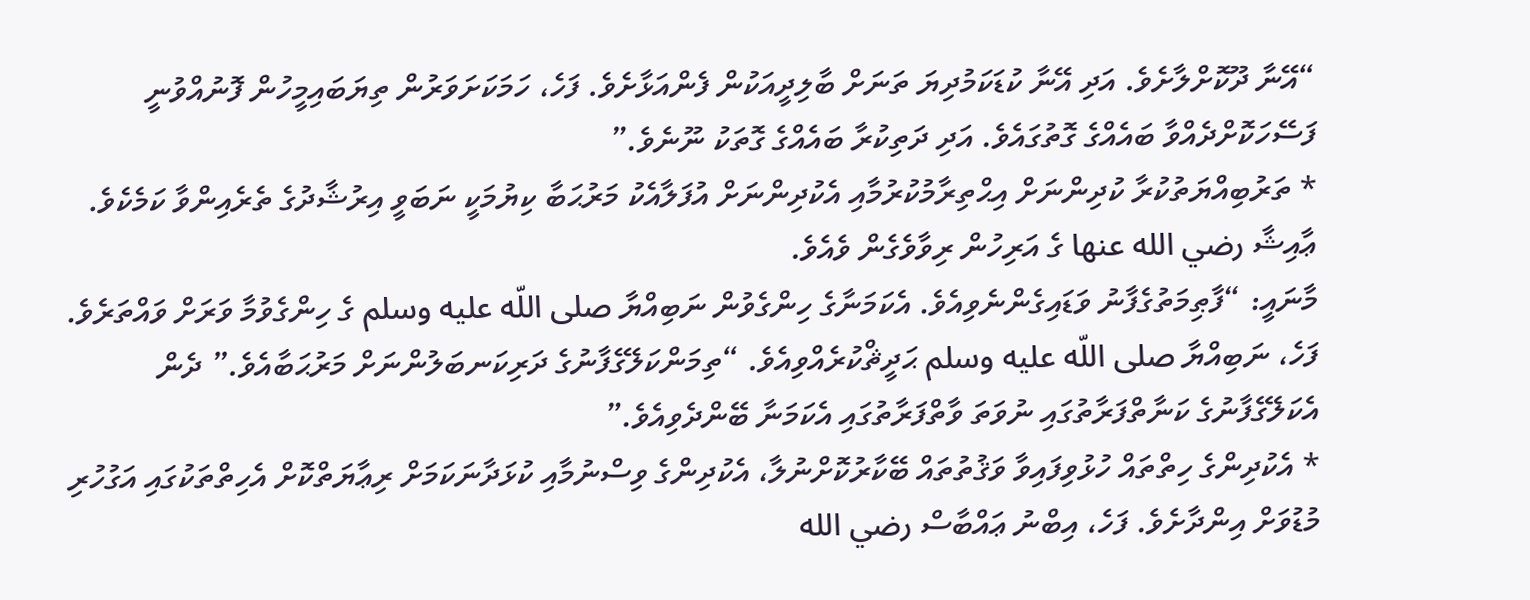“އޭނާ ދޫކޮށްލާށެވެ. އަދި އޭނާ ކުޑަކަމުދިޔަ ތަނަށް ބާލިދީއަކުން ފެންއަޅާށެވެ. ފަހެ، ހަމަކަށަވަރުން ތިޔަބައިމީހުން ފޮނުއްވުނީ ފަސޭހަކޮށްދެއްވާ ބައެއްގެ ގޮތުގައެވެ. އަދި ދަތިކުރާ ބައެއްގެ ގޮތަކު ނޫނެވެ.”
* ތަރުބިއްޔަތުކުރާ ކުދިންނަށް އިޙްތިރާމުކުރުމާއި އެކުދިންނަށް އުފަލާއެކު މަރުޙަބާ ކިޔުމަކީ ނަބަވީ އިރުޝާދުގެ ތެރެއިންވާ ކަމެކެވެ. ޢާއިޝާ رضي الله عنها ގެ އަރިހުން ރިވާވެގެން ވެއެވެ.
މާނައީ: “ފާޠިމަތުގެފާނު ވަޑައިގެންނެވިއެވެ. އެކަމަނާގެ ހިންގެވުން ނަބިއްޔާ صلى اللّه عليه وسلم ގެ ހިންގެވުމާ ވަރަށް ވައްތަރެވެ. ފަހެ، ނަބިއްޔާ صلى اللّه عليه وسلم ޙަދީޘްކުރެއްވިއެވެ. “ތިމަންކަލޭގެފާނުގެ ދަރިކަނބަލުންނަށް މަރުޙަބާއެވެ.” ދެން އެކަލޭގެފާނުގެ ކަނާތްފަރާތުގައި ނުވަތަ ވާތްފަރާތުގައި އެކަމަނާ ބޭންދެވިއެވެ.”
* އެކުދިންގެ ހިތްތައް ހުޅުވިފައިވާ ވަޤުތުތައް ބޭކާރުކޮށްނުލާ، އެކުދިންގެ ވިސްނުމާއި ކުޅަދާނަކަމަށް ރިޢާޔަތްކޮށް އެހިތްތަކުގައި އަގުހުރި މުޑުވަށް އިންދާށެވެ. ފަހެ، އިބްނު ޢައްބާސް رضي الله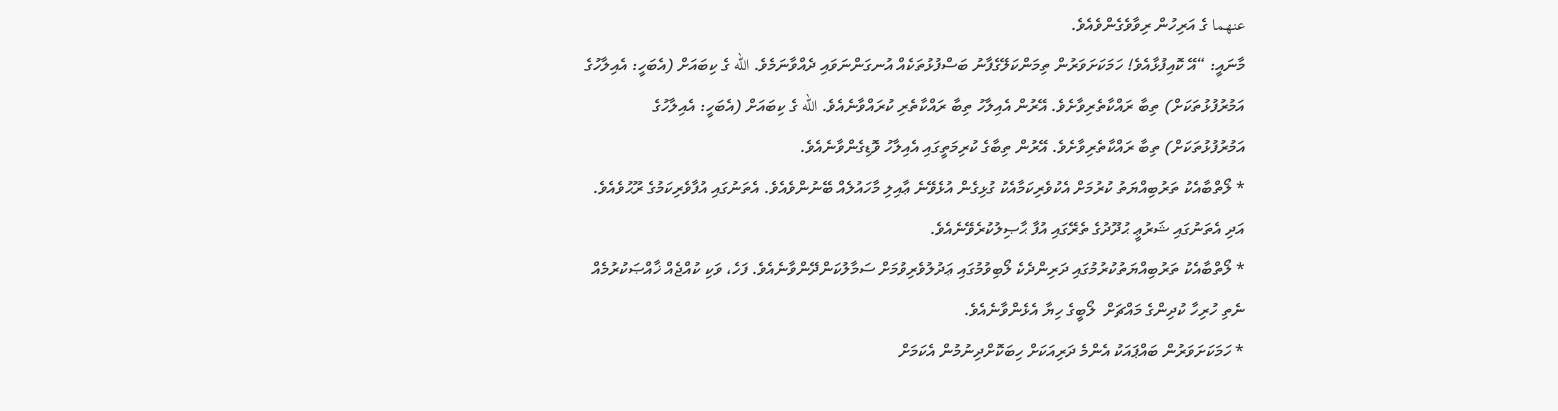عنهما ގެ އަރިހުން ރިވާވެގެންވެއެވެ.
މާނައީ: “އޭ ކޮއިފުޅާއެވެ! ހަމަކަށަވަރުން ތިމަންކަލޭގެފާނު ބަސްފުޅުތަކެއް އުނގަންނަވައި ދެއްވާނަމެވެ. الله ގެ ކިބައަށް (އެބަހީ: އެއިލާހުގެ އަމުރުފުޅުތަކަށް) ތިބާ ރައްކާތެރިވާށެވެ. އޭރުން އެއިލާހު ތިބާ ރައްކާތެރި ކުރައްވާނެއެވެ. الله ގެ ކިބައަށް (އެބަހީ: އެއިލާހުގެ އަމުރުފުޅުތަކަށް) ތިބާ ރައްކާތެރިވާށެވެ. އޭރުން ތިބާގެ ކުރިމަތީގައި އެއިލާހު ވޮޑިގެންވާނެއެވެ.
* ލޯތްބާއެކު ތަރުބިއްޔަތު ކުރުމަށް އެކުވެރިކަމާއެކު ގުޅިގެން އުޅެވޭނެ ޢާއިލި މާހައުލެއް ބޭނުންވެއެވެ. އެތަނުގައި އުފާވެރިކަމުގެ ރޫޙުވެއެވެ. އަދި އެތަނުގައި ޝަރުޢީ ޙުދޫދުގެ ތެރޭގައި އުފާ ޙާޞިލުކުރެވޭނެއެވެ.
* ލޯތްބާއެކު ތަރުބިއްޔަތުކުރުމުގައި ދަރިންދެކެ ލޯބިވުމުގައި ޢަދުލުވެރިވުމަށް ސަމާލުކަންދޭންވާނެއެވެ. ފަހެ، ވަކި ކުއްޖެއް ޚާއްޞަކުރުމެއް ނެތި ހުރިހާ ކުދިންގެ މައްޗަށް  ލޯބީގެ ހިޔާ އެޅެންވާނެއެވެ.
* ހަމަކަށަވަރުން ބައްޕައަކު އެންމެ ދަރިއަކަށް ހިބަކޮށްދިނުމުން އެކަމަށް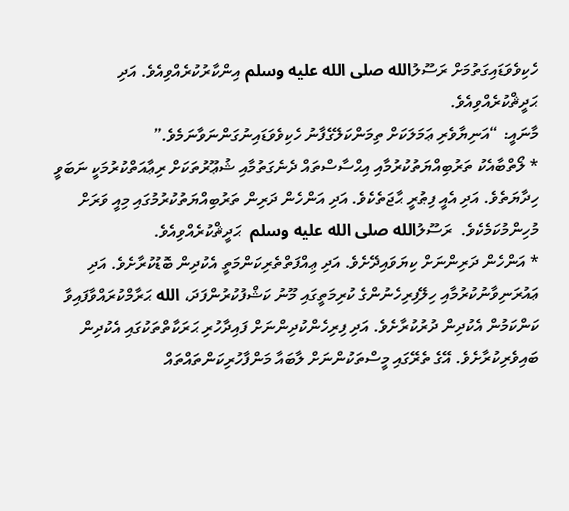ހެކިވެވަޑައިގަތުމަށް ރަސޫލުالله صلى الله عليه وسلم އިންކާރުކުރެއްވިއެވެ. އަދި ޙަދީޘްކުރެއްވިއެވެ.
މާނައީ: “އަނިޔާވެރި ޢަމަލަކަށް ތިމަންކަލޭގެފާނު ހެކިވެވަޑައިނުގަންނަވާނަމެވެ.”
* ލޯތްބާއެކު ތަރުބިއްޔަތުކުރުމާއި އިޙްސާސްތައް ދެނެގަތުމާއި ޝުޢޫރުތަކަށް ރިޢާއަތްކުރުމަކީ ނަބަވީ ހިދާޔަތެވެ. އަދި އެއީ ފިޠުރީ ޙާޖަތެކެވެ. އަދި އަންހެން ދަރިން ތަރުބިއްޔަތުކުރުމުގައި މިއީ ވަރަށް މުހިންމުކަމެކެވެ.  ރަސޫލުالله صلى الله عليه وسلم  ޙަދީޘްކުރެއްވިއެވެ.
* އަންހެން ދަރިންނަށް ކިޔަވައިދޭށެވެ. އަދި ޢިއްފަތްތެރިކަންމަތީ އެކުދިން ބޮޑުކުރާށެވެ. އަދި ޢައުރަނިވާނުކުރުމާއި ހިލޭފިރިހެނުންގެ ކުރިމަތީގައި މޫނު ކަޝްފުކުރުންފަދަ، الله ޙަރާމްކުރައްވާފައިވާ ކަންކަމުން އެކުދިން ދުރުކުރާށެވެ. އަދި ފިރިހެންކުދިންނަށް ފައިދާހުރި ޙަރަކާތްތަކުގައި އެކުދިން ބައިވެރިކުރާށެވެ. އޭގެ ތެރޭގައި މީސްތަކުންނަށް ލާބައާ މަންފާހުރިކަންތައްތައް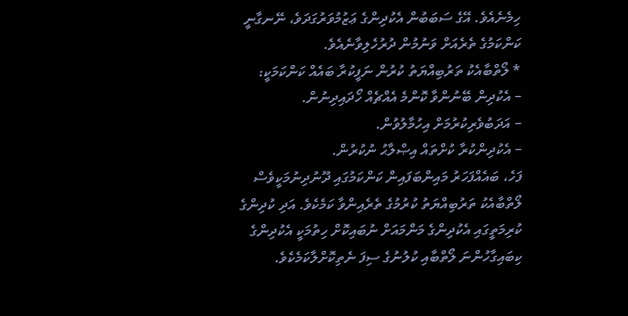ހިމެނެއެވެ. އޭގެ ސަބަބުން އެކުދިންގެ ޢަޒުމުވަރުގަދަވެ، ނޭނގާނީ ކަންކަމުގެ ތެރެއަށް ވަނުމުން ދުރުހެލިވާނެއެވެ.
* ލޯތްބާއެކު ތަރުބިއްޔަތު ކުރުން ނަފީކުރާ ބައެއް ކަންކަމަކީ:
– އެކުދިން ބޭނުންވާ ކޮންމެ އެއްޗެއް ހޯދައިދިނުން.
– އަދަބުވެރިކުރުމަށް އިހުމާލުވުން.
– އެކުދިންކުރާ ކުށްތައް އިޞްލާޙު ނުކުރުން.
ފަހެ، ބައެއްފަހަރު މައިންބަފައިން ކަންކަމުގައި ދޫނުދިނުމަކީވެސް ލޯތްބާއެކު ތަރުބިއްޔަތު ކުރުމުގެ ތެރެއިންވާ ކަމެކެވެ. އަދި ކުދިންގެ ކުރިމަތީގައި އެކުދިންގެ މަންމައަށް ނުބައިކޮށް ހިތުމަކީ އެކުދިންގެ ކިބައިގާހުންނަ ލޯތްބާއި ކުލުނުގެ ސިފަ ނެތިކޮށްލާކަމެކެވެ.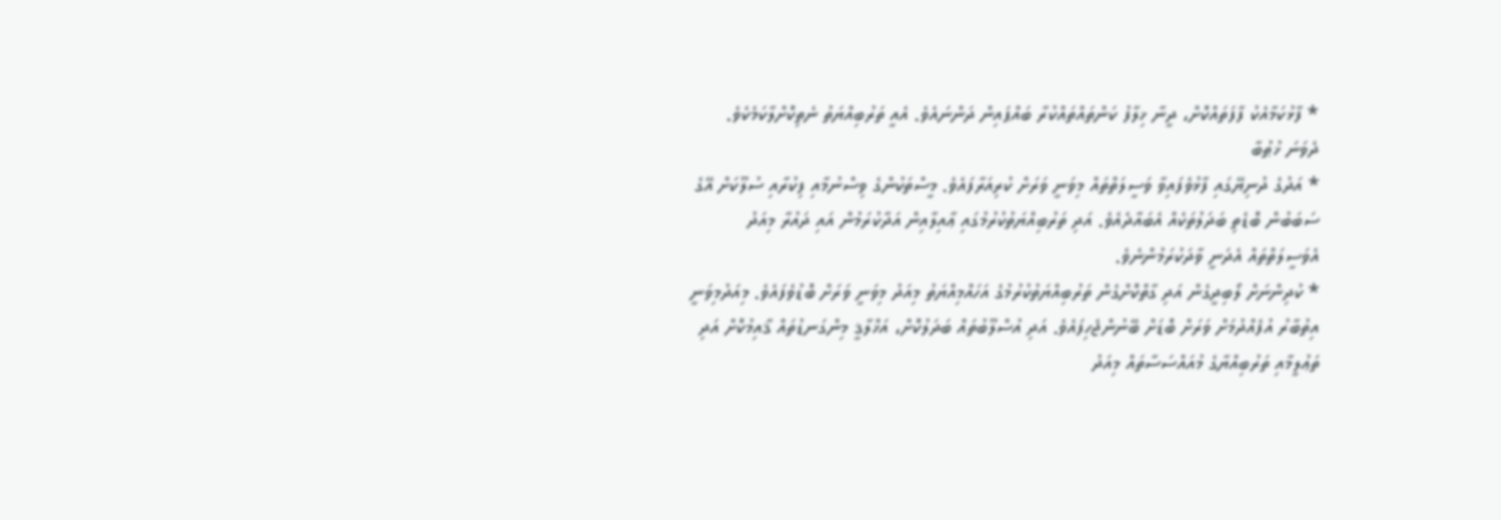* ފާޅުކަމާއެކު ފާފަތައްކޮށް، ދީނާ ޚިލާފު ކަންތައްތައްކުރާ ބައްޕައިން ދަންނައެވެ. އެއީ ތަރުބިއްޔަތު ނެތިކޮށްލާކަމެކެވެ.
ދެވަނަ ޚުޠުބާ
* އަދުގެ ދުނިޔޭގައި ފާޅުވެފައިވާ ވަސީލަތްތައް މިވަނީ ވަރަށް ކުރިއަރާފައެވެ. މީސްތަކުންގެ ވިސްނުމާއި ފިކުރާއި ސުލޫކަށް އޭގެ ސަބަބުން ބޮޑެތި ބަދަލުތަކެއް އެބައާދެއެވެ. އަދި ތަރުބިއްޔަތުކުރުމުގައި ޢާއިލާއިން އަދާކުރަމުން އައި ދައުރާ މިއަދު އެވަސީލަތްތައް އެދަނީ ވާދަކުރަމުންނެވެ.
* ކުދިންނަށް ލޯބިދީގެން އަދި ގާތްކޮށްގެން ތަރުބިއްޔަތުކުރުމުގެ އަހައްމިއްޔަތު މިއަދު މިވަނީ ވަރަށް ބޮޑުވެފައެވެ. މިއަދުމިވަނީ އިތުބާރު އުފެއްދުމަށް ވަރަށް ބޮޑަށް ބޭނުންޖެހިފައެވެ. އަދި އުސްލޫބުތައް ބަދަލުކޮށް، އަޚްލާޤީ މިންގަނޑުތައް ޤާއިމުކޮށް އަދި ތަޢުލީމާއި ތަރުބިއްޔާގެ މުއައްސަސާތައް މިއަދު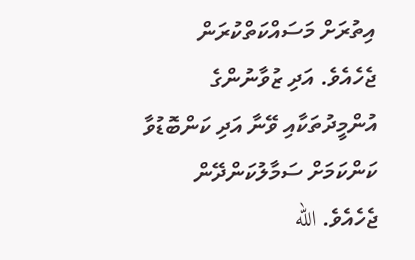އިތުރަށް މަސައްކަތްކުރަން ޖެހެއެވެ. އަދި ޒުވާނުންގެ އުންމީދުތަކާއި ވޭނާ އަދި ކަންބޮޑުވާ ކަންކަމަށް ސަމާލުކަންދޭން ޖެހެއެވެ. الله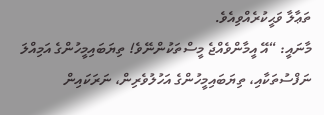ތަޢާލާ ވަޙީކުރެއްވިއެވެ.
މާނައީ: “އޭ އީމާންވެއްޖެ މީސްތަކުންނޭވެ! ތިޔަބައިމީހުންގެ އަމިއްލަ ނަފްސުތަކާއި، ތިޔަބައިމީހުންގެ އަހުލުވެރިން، ނަރަކައިން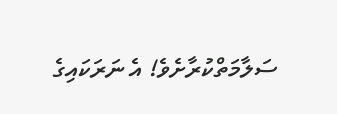ސަލާމަތްކުރާށެވެ! އެ ނަރަކައިގެ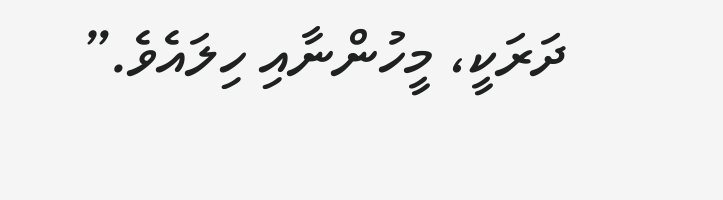ދަރަކީ، މީހުންނާއި ހިލައެވެ.”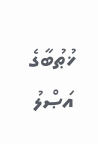ޚުޠުބާގެ އަޞްލު